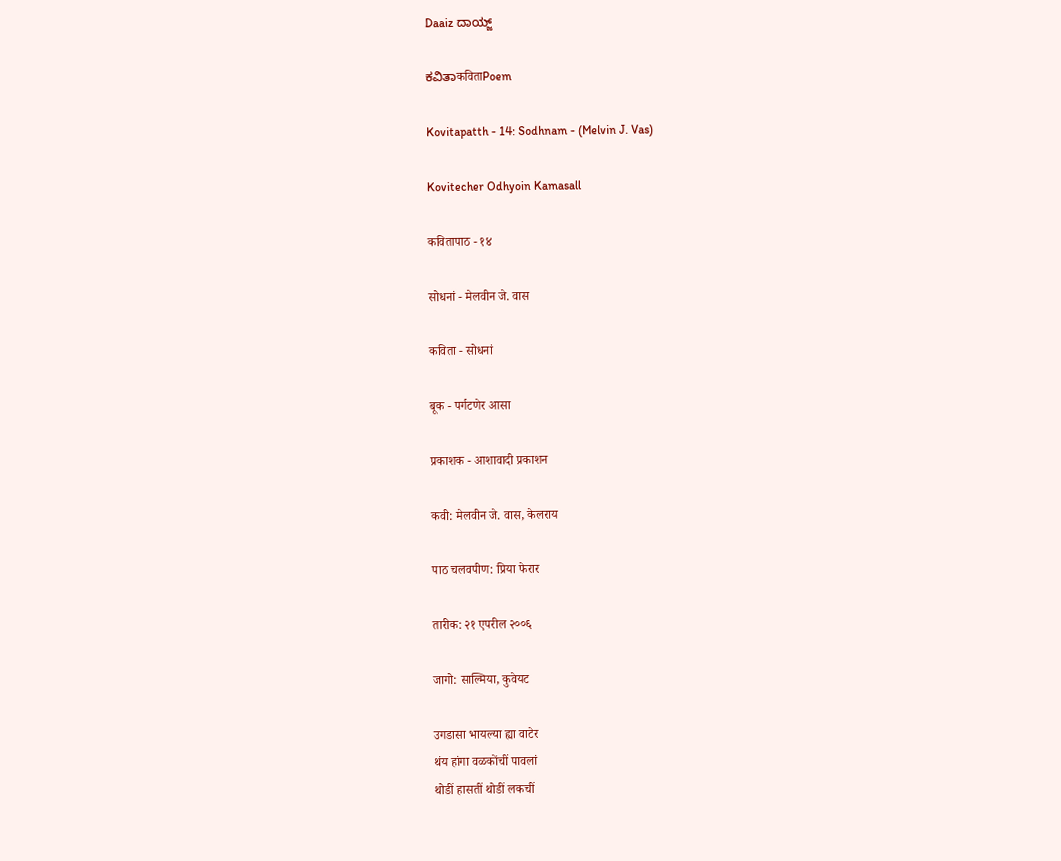Daaiz ದಾಯ್ಜ್

ಕವಿತಾकविताPoem

Kovitapatth - 14: Sodhnam - (Melvin J. Vas)

Kovitecher Odhyoin Kamasall

कवितापाठ - १४

सोधनां - मेलवीन जे. वास

कविता - सोधनां

बूक - पर्गटणेर आसा

प्रकाशक - आशावादी प्रकाशन

कवी: मेलवीन जे. वास, केलराय

पाठ चलवपीण: प्रिया फेरार

तारीक: २१ एपरील २००६

जागो: साल्मिया, कुवेयट

उगडासा भायल्या ह्या वाटेर
थंय हांगा वळकोंचीं पावलां
थोडीं हासतीं थोडीं लकचीं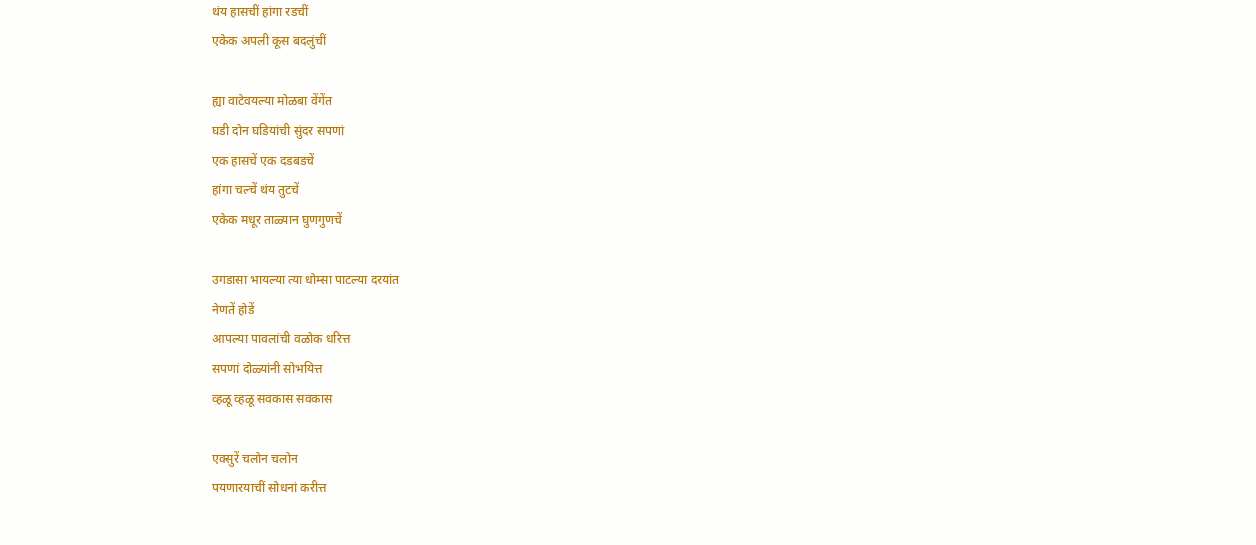थंय हासचीं हांगा रडचीं
एकेक अपली कूस बदलुंचीं

ह्या वाटेवयल्या मोळबा वेंगेंत
घडी दोन घडियांची सुंदर सपणां
एक हासचें एक दडबडचें
हांगा चल्चें थंय तुटचें
एकेक मधूर ताळ्यान घुणगुणचें

उगडासा भायल्या त्या धोम्सा पाटल्या दर‍यांत
नेणतें होडें
आपल्या पावलांची वळोक धरित्त
सपणां दोळ्यांनी सोभयित्त
व्हळू व्हळू सवकास सवकास

एक्सुरें चलोन चलोन
पयणार‍याचीं सोधनां करीत्त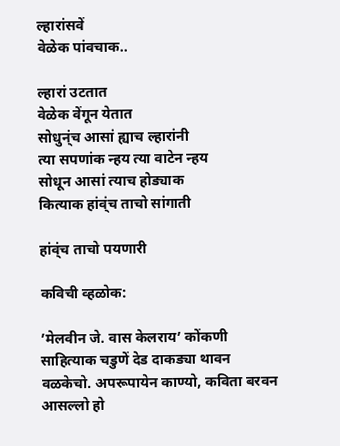ल्हारांसवें
वेळेक पांवचाक..

ल्हारां उटतात
वेळेक वेंगून येतात
सोधुन्ंच आसां ह्याच ल्हारांनी
त्या सपणांक न्हय त्या वाटेन न्हय
सोधून आसां त्याच होड्याक
कित्याक हांव्ंच ताचो सांगाती

हांव्ंच ताचो पयणारी

कविची व्हळोक:

’मेलवीन जे. वास केलराय’ कोंकणी साहित्याक चडुणें देड दाकड्या थावन वळकेचो. अपरूपायेन काण्यो, कविता बरवन आस‌ल्लो हो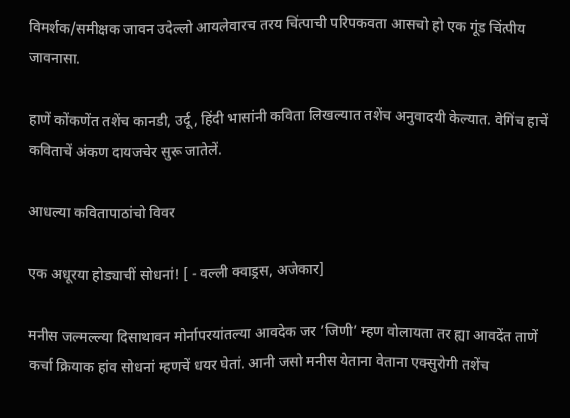विमर्शक/समीक्षक जावन उदेल्लो आयलेवार‌च तर‌य चिंत्पाची परिपकवता आसचो हो एक गूंड चिंत्पीय जावनासा.

हाणें कोंकणेंत तशेंच कानडी, उर्दू, हिंदी भासांनी कविता लिखल्यात तशेंच अनुवाद‌यी केल्यात. वेगिंच हाचें कविताचें अंकण दायज‌चेर सुरू जातेलें.

आधल्या कवितापाठांचो विवर

एक अधूर‍या होड्याचीं सोधनां! [ - वल्ली क्वाड्रस, अजेकार]

मनीस जल्मल्ल्या दिसाथावन मोर्नापर‍यांतल्या आवदेक जर ’जिणी’ म्हण वोलायता तर ह्या आवदेंत ताणें कर्चा क्रियाक हांव सोधनां म्हणचें धयर घेतां. आनी जसो मनीस येताना वेताना एक्सुरोगी तशेंच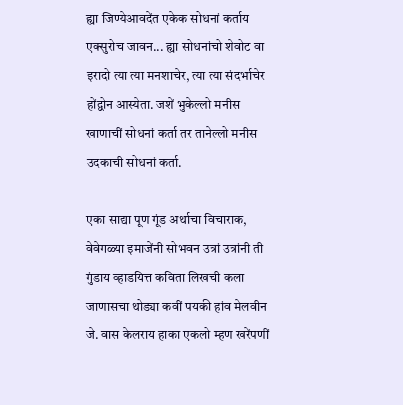ह्या जिण्येआवदेंत एकेक सोधनां कर्ताय एक्सुरोच जावन... ह्या सोधनांचो शेवोट वा इरादो त्या त्या मनशाचेर, त्या त्या संदर्भाचेर होंद्वोन आस्येता. जशें भुकेल्लो मनीस खाणाचीं सोधनां कर्ता तर तानेल्लो मनीस उदकाची सोधनां कर्ता.

एका साद्या पूण गूंड अर्थाचा विचाराक, वेवेगळ्या इमाजेंनी सोभवन उत्रां उत्रांनी ती गुंडाय व्हाडयित्त कविता लिखची कला जाणासचा थोड्या कवीं पयकी हांव मेलवीन जे. वास केलराय हाका एकलो म्हण खरेंपणीं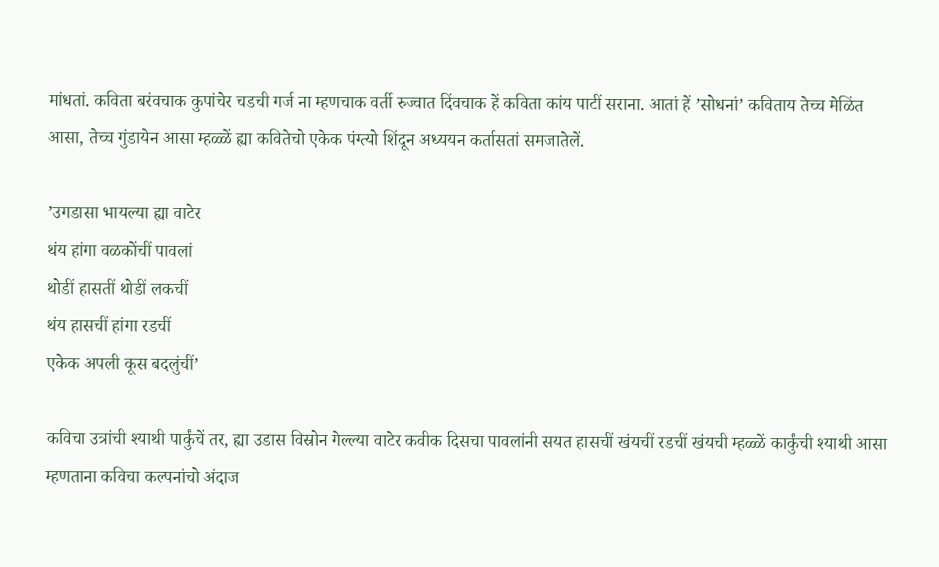मांधतां. कविता बरंवचाक कुपांचेर चडची गर्ज ना म्हणचाक वर्ती रुज्वात दिंवचाक हें कविता कांय पाटीं सराना. आतां हें ’सोधनां’ कविताय तेच्च मेळिंत आसा, तेच्च गुंडायेन आसा म्हळ्ळें ह्या कवितेचो एकेक पंग्त्यो शिंदून अध्ययन कर्तासतां समजातेलें.

’उगडासा भायल्या ह्या वाटेर
थंय हांगा वळकोंचीं पावलां
थोडीं हासतीं थोडीं लकचीं
थंय हासचीं हांगा रडचीं
एकेक अपली कूस बदलुंचीं’

कविचा उत्रांची श्याथी पार्कुंचें तर, ह्या उडास विस्रोन गेल्ल्या वाटेर कवीक दिसचा पावलांनी सयत हासचीं खंयचीं रडचीं खंयची म्हळ्ळें कार्कुंची श्याथी आसा म्हणताना कविचा कल्पनांचो अंदाज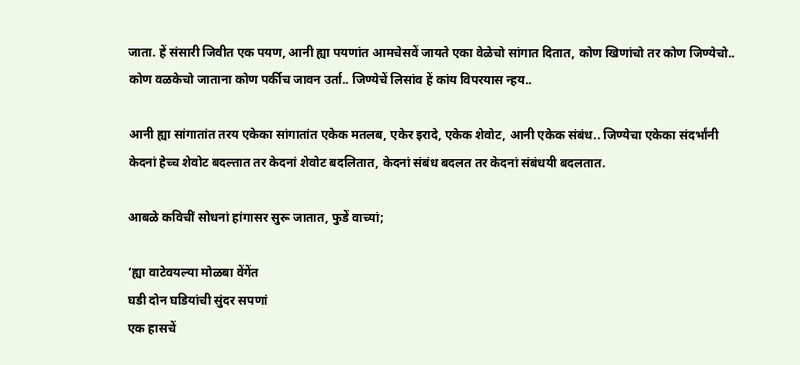जाता. हें संसारी जिवीत एक पयण, आनी ह्या पयणांत आमचेसवें जायते एका वेळेचो सांगात दितात, कोण खिणांचो तर कोण जिण्येचो.. कोण वळकेचो जाताना कोण पर्कीच जावन उर्ता.. जिण्येचें लिसांव हें कांय विपर‍यास न्हय..

आनी ह्या सांगातांत तर‌य एकेका सांगातांत एकेक मतलब, एकेर इरादे, एकेक शेवोट, आनी एकेक संबंध.. जिण्येचा एकेका संदर्भांनी केदनां हेच्च शेवोट बदल्तात तर केदनां शेवोट बदलितात, केदनां संबंध बदलत तर केदनां संबंध‌यी बदलतात.

आबळे कविचीं सोधनां हांगासर सुरू जातात, फुडें वाच्यां;

’ह्या वाटेवयल्या मोळबा वेंगेंत
घडी दोन घडियांची सुंदर सपणां
एक हासचें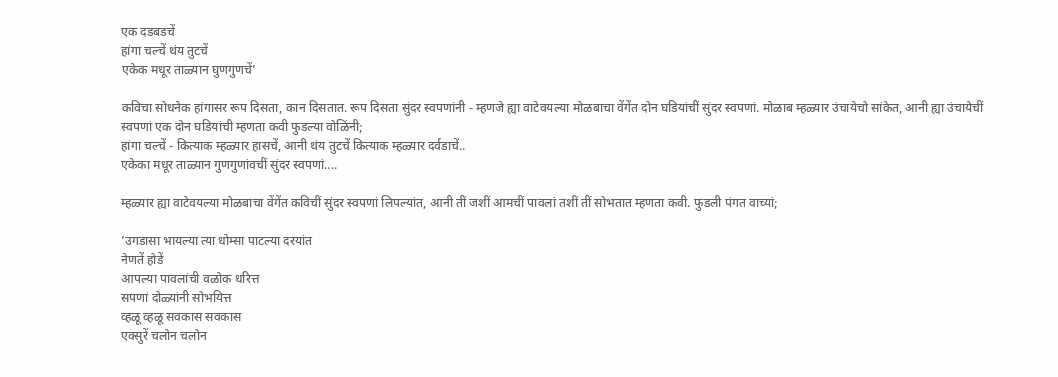एक दडबडचें
हांगा चल्चें थंय तुटचें
एकेक मधूर ताळ्यान घुणगुणचें’

कविचा सोधनेक हांगासर रूप दिसता, कान दिसतात. रूप दिसता सुंदर स्वपणांनी - म्हणजे ह्या वाटेवयल्या मोळबाचा वेंगेंत दोन घडियांचीं सुंदर स्वपणां. मोळाब म्हळ्यार उंचायेचो सांकेत, आनी ह्या उंचायेचीं स्वपणां एक दोन घडियांची म्हणता कवी फुडल्या वोळिंनी;
हांगा चल्चें - कित्याक म्हळ्यार हासचें, आनी थंय तुटचें कित्याक म्हळ्यार दर्वडाचें..
एकेका मधूर ताळ्यान गुणगुणांवचीं सुंदर स्वपणां....

म्हळ्यार ह्या वाटेवयल्या मोळबाचा वेंगेंत कविचीं सुंदर स्वपणां लिपल्यांत, आनी तीं जशीं आमचीं पावलां तशीं तीं सोभतात म्हणता कवी. फुडली पंगत वाच्यां;

’उगडासा भायल्या त्या धोम्सा पाटल्या दर‍यांत
नेणतें होडें
आपल्या पावलांची वळोक धरित्त
सपणां दोळ्यांनी सोभयित्त
व्हळू व्हळू सवकास सवकास
एक्सुरें चलोन चलोन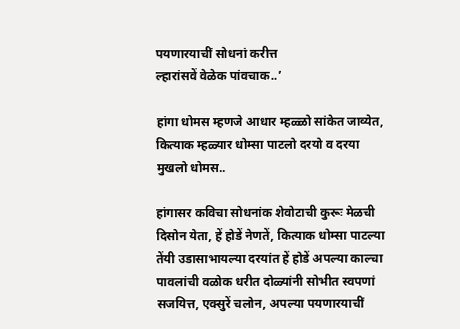पयणार‍याचीं सोधनां करीत्त
ल्हारांसवें वेळेक पांवचाक..’

हांगा धोमस म्हणजे आधार म्हळ्ळो सांकेत जाव्येत, कित्याक म्हळ्यार धोम्सा पाटलो दर‍यो व दर‍या मुखलो धोमस..

हांगासर कविचा सोधनांक शेवोटाची कुरूः मेळची दिसोन येता, हें होडें नेणतें, कित्याक धोम्सा पाटल्या तेंयी उडासाभायल्या दर‍यांत हें होडें अपल्या काल्चा पावलांची वळोक धरीत दोळ्यांनी सोभीत स्वपणां सजयित्त, एक्सुरें चलोन, अपल्या पयणार‍याचीं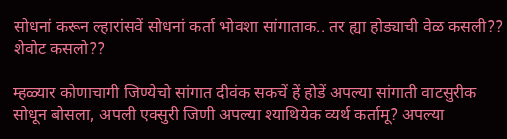सोधनां करून ल्हारांसवें सोधनां कर्ता भोवशा सांगाताक.. तर ह्या होड्याची वेळ कसली?? शेवोट कसलो??

म्हळ्यार कोणाचागी जिण्येचो सांगात दीवंक सकचें हें होडें अपल्या सांगाती वाटसुरीक सोधून बोसला, अपली एक्सुरी जिणी अपल्या श्याथियेक व्यर्थ कर्तामू? अपल्या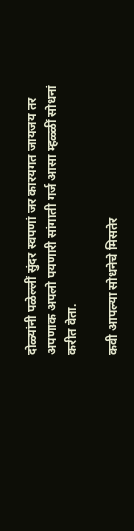दोळ्यांनी पळेल्लीं सुंदर स्वपणां जर कार‍यगत जायजय तर अपणाक अपलो पयणारी सांगाती गर्ज आसा म्हळ्ळीं सोधनां करीत वेता.

कवी आपल्या सोधनेचे मिसतेर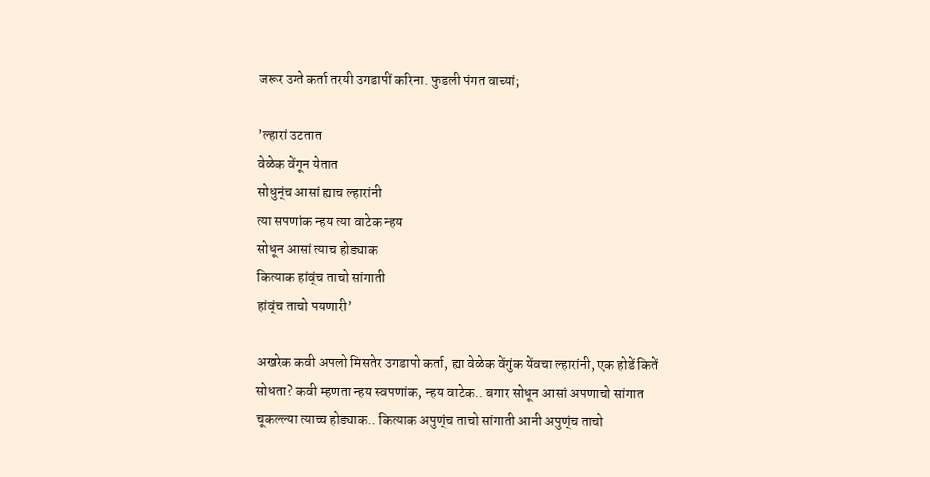जरूर उग्ते कर्ता तर‌यी उगडापीं करिना. फुडली पंगत वाच्यां;

’ल्हारां उटतात
वेळेक वेंगून येतात
सोधुन्ंच आसां ह्याच ल्हारांनी
त्या सपणांक न्हय त्या वाटेक न्हय
सोधून आसां त्याच होड्याक
कित्याक हांव्ंच ताचो सांगाती
हांव्ंच ताचो पयणारी’

अखरेक कवी अपलो मिसतेर उगडापो कर्ता, ह्या वेळेक वेंगुंक येंवचा ल्हारांनी, एक होडें कितें सोधता? कवी म्हणता न्हय स्वपणांक, न्हय वाटेक.. बगार सोधून आसां अपणाचो सांगात चूक‌ल्ल्या त्याच्च होड्याक.. कित्याक अपुण्ंच ताचो सांगाती आनी अपुण्ंच ताचो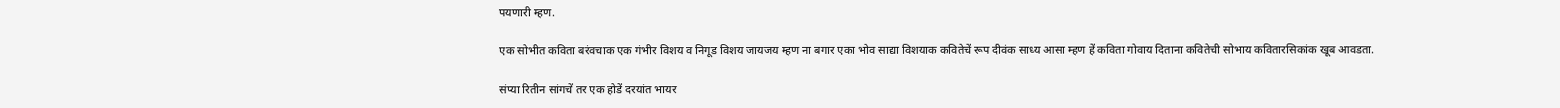पयणारी म्हण.

एक सोभीत कविता बरंवचाक एक गंभीर विशय व निगूड विशय जायजय म्हण ना बगार एका भोव साद्या विशयाक कवितेचें रूप दीवंक साध्य आसा म्हण हें कविता गोवाय दिताना कवितेची सोभाय कवितारसिकांक खूब आवडता.

संप्या रितीन सांगचें तर एक होडें दर‍यांत भायर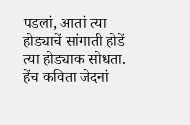पडलां, आतां त्या होड्याचें सांगाती होडें त्या होड्याक सोधता. हेंच कविता जेदनां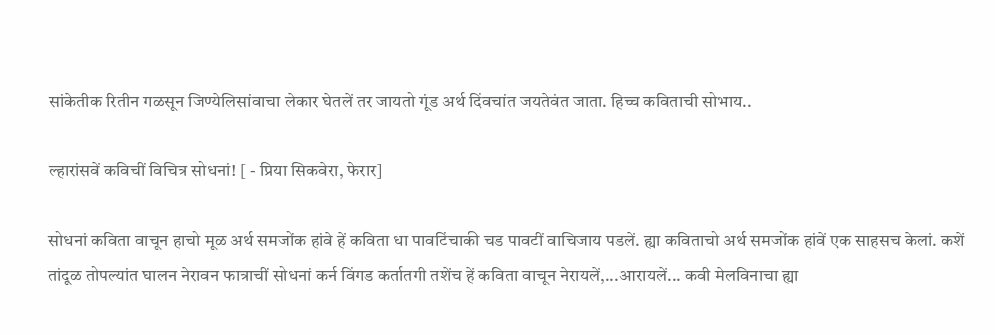सांकेतीक रितीन गळसून जिण्येलिसांवाचा लेकार घेतलें तर जायतो गूंड अर्थ दिंवचांत जयतेवंत जाता. हिच्च कविताची सोभाय..

ल्हारांसवें कविचीं विचित्र सोधनां! [ - प्रिया सिकवेरा, फेरार]

सोधनां कविता वाचून हाचो मूळ अर्थ समजोंक हांवे हें कविता धा पावटिंचाकी चड पावटीं वाचिजाय पडलें. ह्या कविताचो अर्थ समजोंक हांवें एक साहस‌च केलां. कशें तांदूळ तोपल्यांत घालन नेरावन फात्राचीं सोधनां कर्न विंगड कर्तात‌गी तशेंच हें कविता वाचून नेरायलें,...आरायलें... कवी मेलविनाचा ह्या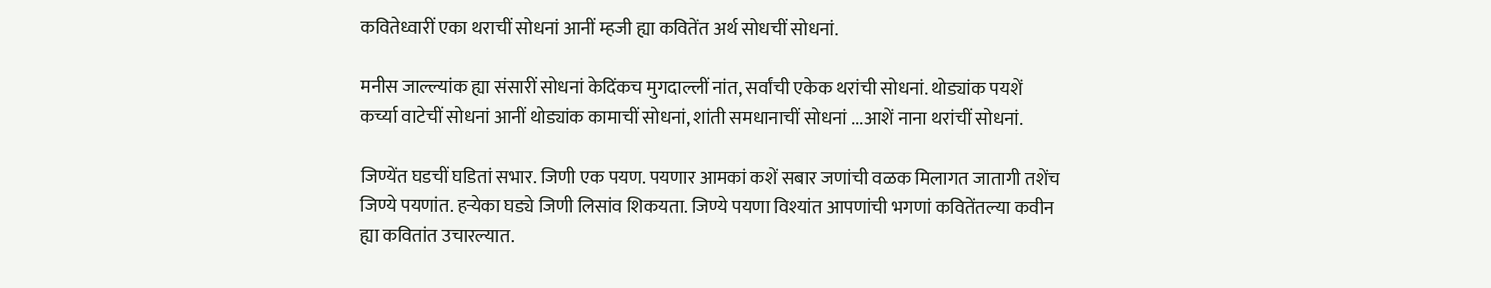कवितेध्वारीं एका थराचीं सोधनां आनीं म्हजी ह्या कवितेंत अर्थ सोधचीं सोधनां.

मनीस जाल्ल्यांक ह्या संसारीं सोधनां केदिंक‌च मुगदाल्लीं नांत, सर्वांची एकेक थरांची सोधनां. थोड्यांक पयशें कर्च्या वाटेचीं सोधनां आनीं थोड्यांक कामाचीं सोधनां, शांती समधानाचीं सोधनां ...आशें नाना थरांचीं सोधनां.

जिण्येंत घडचीं घडितां सभार. जिणी एक पयण. पयणार आमकां कशें सबार जणांची वळक मिलागत जातागी तशेंच जिण्ये पयणांत. हऱ्येका घड्ये जिणी लिसांव शिकयता. जिण्ये पयणा विश्यांत आपणांची भगणां कवितेंतल्या कवीन ह्या कवितांत उचारल्यात.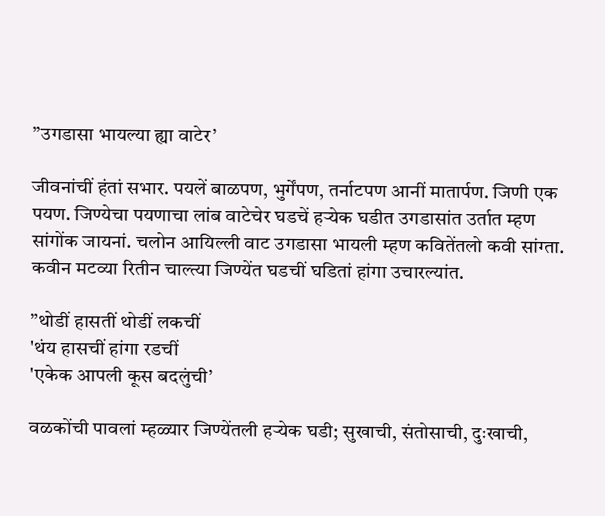”उगडासा भायल्या ह्या वाटेर’

जीवनांचीं हंतां सभार. पयलें बाळ‌पण, भुर्गेंपण, तर्नाटपण आनीं मातार्पण. जिणी एक पयण. जिण्येचा पयणाचा लांब वाटेचेर घडचें हऱ्येक घडीत उगडासांत उर्तात म्हण सांगोंक जायनां. चलोन आयिल्ली वाट उगडासा भायली म्हण कवितेंतलो कवी सांग्ता. कवीन मटव्या रितीन चाल्त्या जिण्येंत घडचीं घडितां हांगा उचारल्यांत.

”थोडीं हासतीं थोडीं लकचीं
'थंय हासचीं हांगा रडचीं
'एकेक आपली कूस बदलुंची’

वळकोंची पावलां म्हळ्यार जिण्येंतली हऱ्येक घडी; सुखाची, संतोसाची, दुःखाची,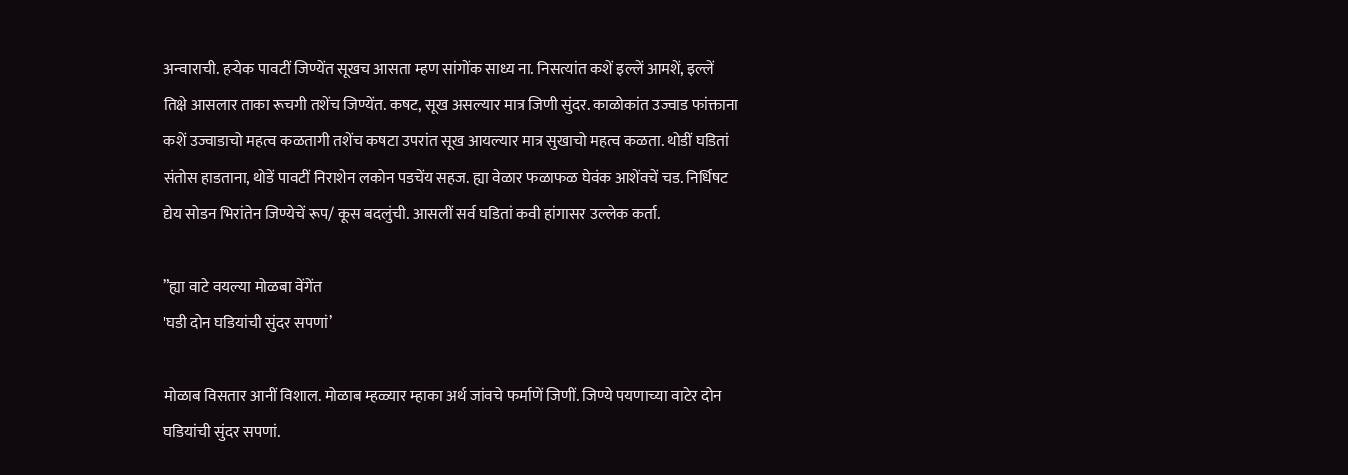अन्वाराची. हऱ्येक पावटीं जिण्येंत सूख‌च आसता म्हण सांगोंक साध्य ना. निसत्यांत कशें इल्लें आमशें, इल्लें तिक्षे आसलार ताका रूच‌गी तशेंच जिण्येंत. कषट, सूख असल्यार मात्र जिणी सुंदर. काळोकांत उज्वाड फांक्ताना कशें उज्वाडाचो महत्व कळतागी तशेंच कषटा उपरांत सूख आयल्यार मात्र सुखाचो महत्व कळता. थोडीं घडितां संतोस हाडताना, थोडें पावटीं निराशेन लकोन पडचेंय सहज. ह्या वेळार फळाफळ घेवंक आशेंवचें चड. निर्धिषट द्येय सोडन भिरांतेन जिण्येचें रूप/ कूस बदलुंची. आसलीं सर्व घडितां कवी हांगासर उल्लेक कर्ता.

”ह्या वाटे वयल्या मोळबा वेंगेंत
'घडी दोन घडियांची सुंदर सपणां’

मोळाब विसतार आनीं विशाल. मोळाब म्हळ्यार म्हाका अर्थ जांवचे फर्माणें जिणीं. जिण्ये पयणाच्या वाटेर दोन घडियांची सुंदर सपणां.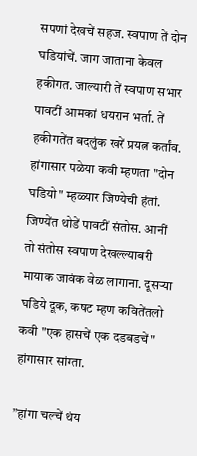सपणां देखचें सहज. स्वपाण तें दोन घडियांचें. जाग जाताना केवल हकीगत. जाल्यारी तें स्वपाण सभार पावटीं आमकां धयरान भर्ता. तें हकीगतेंत बदलुंक खरें प्रयत्न कर्तांव. हांगासार पळेया कवी म्हणता "दोन घडियो" म्हळ्यार जिण्येची हंतां. जिण्येंत थोडें पावटीं संतोस. आनीं तो संतोस स्वपाण देख‌ल्ल्याबरी मायाक जावंक वेळ लागाना. दूसऱ्या घडिये दूक, कषट म्हण कवितेंतलो कवी "एक हासचें एक दडबडचें" हांगासार सांग्ता.

”हांगा चल्चें थंय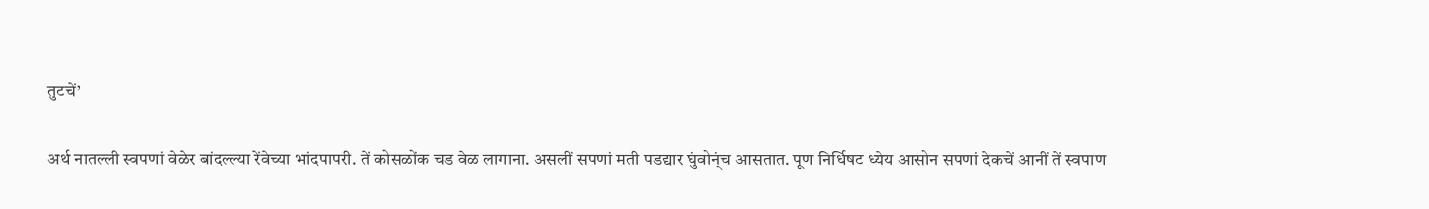तुटचें’

अर्थ नात‌ल्ली स्वपणां वेळेर बांद‌ल्ल्या रेंवेच्या भांदपापरी. तें कोसळोंक चड वेळ लागाना. असलीं सपणां मती पडद्यार घुंवोन्ंच आसतात. पूण निर्धिषट ध्येय आसोन सपणां देकचें आनीं तें स्वपाण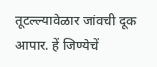तूट‌ल्ल्यावेळार जांवची दूक आपार. हें जिण्येचें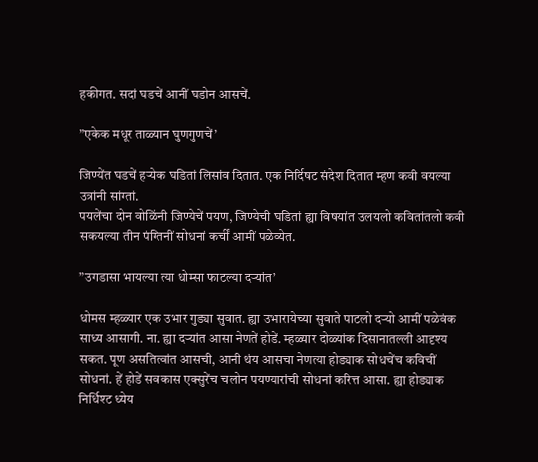हकीगत. सदां घडचें आनीं घडोन आसचें.

”एकेक मधूर ताळ्यान घुणगुणचें’

जिण्येंत घडचें हऱ्येक घडितां लिसांव दितात. एक निर्दिषट संदेश दितात म्हण कवी वयल्या उत्रांनी सांग्तां.
पयलेंचा दोन वोळिंनी जिण्येचें पयण, जिण्येची घडितां ह्या विषयांत उलयलो कवितांतलो कवी सकयल्या तीन पंग्तिनीं सोधनां कर्चीं आमीं पळेव्येत.

”उगडासा भायल्या त्या धोम्सा फाटल्या दऱ्यांत’

धोमस म्हळ्यार एक उभार गुड्या सुवात. ह्या उभारायेच्या सुवाते पाटलो दऱ्यो आमीं पळेवंक साध्य आसागी. ना. ह्या दऱ्यांत आसा नेणतें होडें. म्हळ्यार दोळ्यांक दिसानात‌ल्ली आदृश्य सकत. पूण असतित्वांत आसची, आनी थंय आसचा नेणत्या होड्याक सोधचेंच कविचीं सोधनां. हें होडें सवकास एक्सुरेंच चलोन पयण्यारांची सोधनां करित्त आसा. ह्या होड्याक निर्धिश्ट ध्येय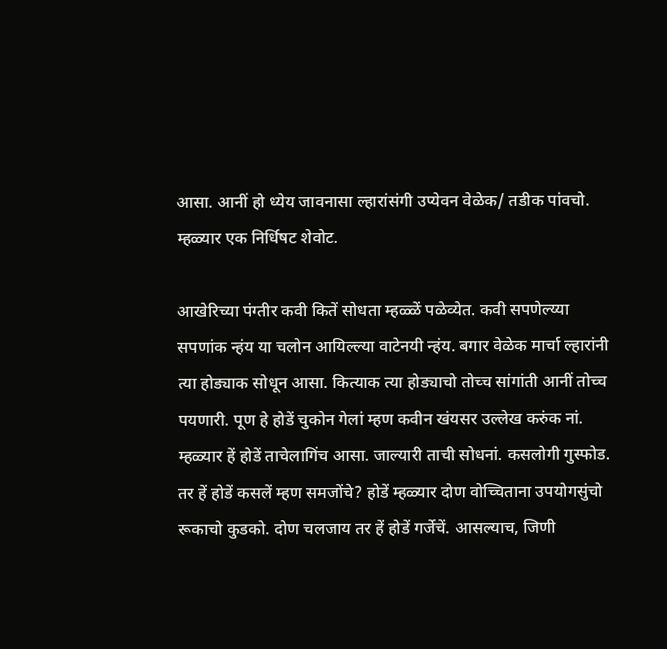आसा. आनीं हो ध्येय जावनासा ल्हारांसंगी उप्येवन वेळेक/ तडीक पांवचो. म्हळ्यार एक निर्धिषट शेवोट.

आखेरिच्या पंग्तीर कवी कितें सोधता म्हळ्ळें पळेव्येत. कवी सपणेल्य्या सपणांक न्हंय या चलोन आयिल्ल्या वाटेन‌यी न्हंय. बगार वेळेक मार्चा ल्हारांनी त्या होड्याक सोधून आसा. कित्याक त्या होड्याचो तोच्च सांगांती आनीं तोच्च पयणारी. पूण हे होडें चुकोन गेलां म्हण कवीन खंयसर उल्लेख करुंक नां. म्हळ्यार हें होडें ताचेलागिंच आसा. जाल्यारी ताची सोधनां. कसलोगी गुस्फोड. तर हें होडें कसलें म्हण समजोंचे? होडें म्हळ्यार दोण वोच्चिताना उपयोगसुंचो रूकाचो कुडको. दोण चलजाय तर हें होडें गर्जेचें. आसल्याच, जिणी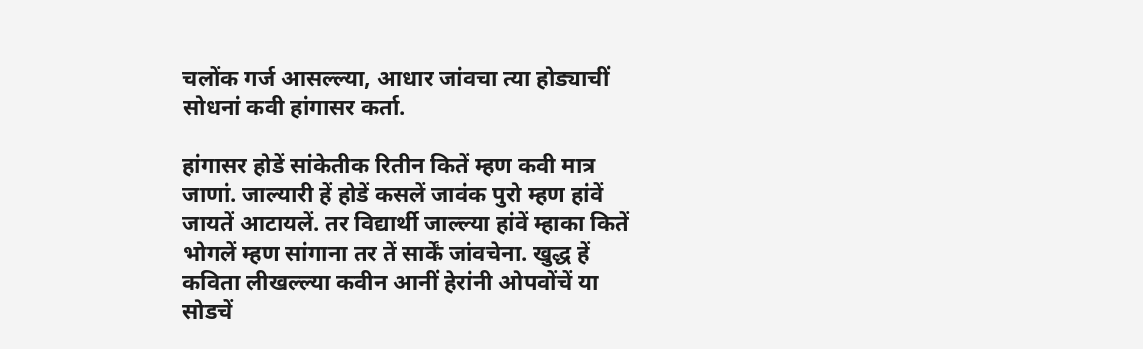चलोंक गर्ज आस‌ल्ल्या, आधार जांवचा त्या होड्याचीं सोधनां कवी हांगासर कर्ता.

हांगासर होडें सांकेतीक रितीन कितें म्हण कवी मात्र जाणां. जाल्यारी हें होडें कसलें जावंक पुरो म्हण हांवें जायतें आटायलें. तर विद्यार्थी जाल्ल्या हांवें म्हाका कितें भोगलें म्हण सांगाना तर तें सार्कें जांवचेना. खुद्ध हें कविता लीख‌ल्ल्या कवीन आनीं हेरांनी ओपवोंचें या सोडचें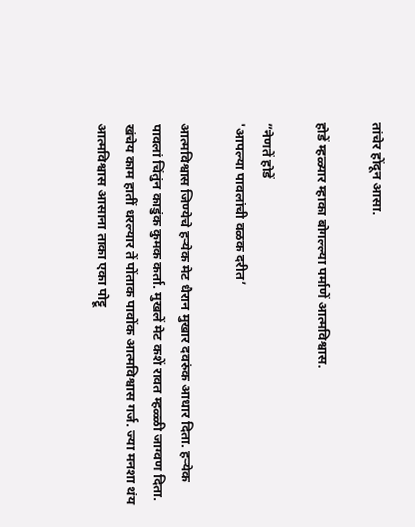तांचेर होंदून आसा.

होडें म्हळ्यार म्हाका बोग‌ल्ल्या पर्माणें आत्म‌विश्वास.

”नेणतें होडें
'आपल्या पावलांची वळक दरीत’

आत्म‌विश्वास जिण्येचे हऱ्येक मेट धैरान मुखार दवरुंक आधार दिता. हऱ्येक पावलां चिंतुंन काडुंक कुमक कर्ता. मुखलें मेट कशें रावत म्हळ्ळी जाग्वण दिता. खंचेय काम हातीं धरल्यार तें पोंताक पावोंक आत्म‌विश्वास गर्ज. ज्या मनशा थंय आत्म‌विश्वास आसाना ताका एका पोट्टू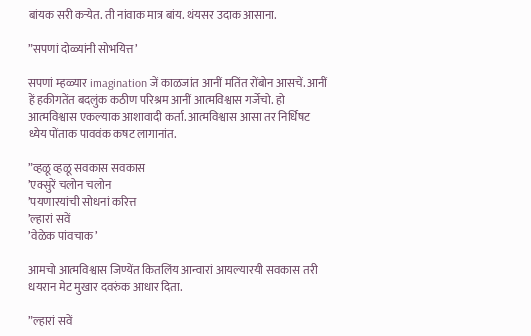बांयक सरी कऱ्येत. ती नांवाक मात्र बांय. थंयसर उदाक आसाना.

”सपणां दोळ्यांनी सोभयित्त’

सपणां म्हळ्यार imagination जें काळजांत आनीं मतिंत रोंबोन आसचें. आनीं हें हकीगतेंत बदलुंक कठीण परिश्रम आनीं आत्म‌विश्वास गर्जेचो. हो आत्म‌विश्वास एकल्याक आशावादी कर्ता. आत्म‌विश्वास आसा तर निर्धिषट ध्येय पोंताक पाववंक कषट लागानांत.

”व्हळू व्हळू सवकास सवकास
’एक्सुरें चलोन चलोन
’पयणार‍यांची सोधनां करित्त
’ल्हारां सवें
’वेळेक पांवचाक’

आमचो आत्म‌विश्वास जिण्येंत कितलिंय आन्वारां आयल्यार‌यी सवकास तरी धयरान मेट मुखार दवरुंक आधार दिता.

”ल्हारां सवें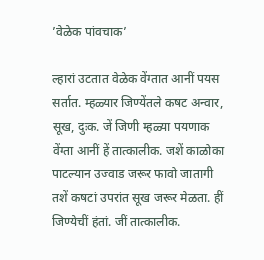’वेळेक पांवचाक’

ल्हारां उटतात वेळेक वेंग्तात आनीं पयस सर्तात. म्हळ्यार जिण्येंतले कषट अन्वार, सूख, दुःक. जें जिणी म्हळ्या पयणाक वेंग्ता आनीं हें तात्कालीक. जशें काळोका पाटल्यान उज्वाड जरूर फावो जातागी तशें कषटां उपरांत सूख जरूर मेळता. हीं जिण्येचीं हंतां. जीं तात्कालीक.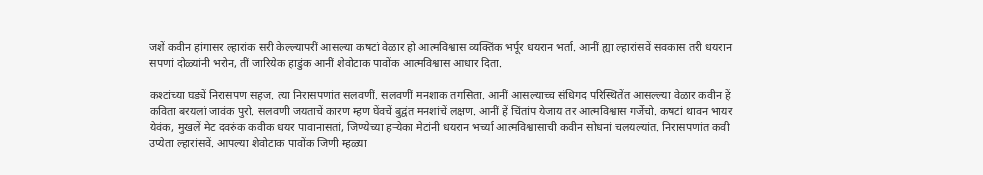जशें कवीन हांगासर ल्हारांक सरी केल्ल्यापरीं आसल्या कषटां वेळार हो आत्म‌विश्वास व्यक्तिंक भर्पूर धयरान भर्ता. आनीं ह्या ल्हारांसवें सवकास तरी धयरान सपणां दोळ्यांनी भरोन, तीं जारियेक हाडुंक आनीं शेवोटाक पावोंक आत्म‌विश्वास आधार दिता.

कश्टांच्या घड्यें निरास‌पण सहज. त्या निरास‌पणांत सलवणीं. सलवणीं मनशाक तगसिता. आनीं आस‌ल्याच्च संधिगद परिस्थितेंत आस‌ल्ल्या वेळार कवीन हें कविता बरयलां जावंक पुरो. सलवणी जयताचें कारण म्हण घेंवचें बुद्वंत मनशांचें लक्षण. आनीं हें चिंतांप येजाय तर आत्म‌विश्वास गर्जेचो. कषटां थावन भायर येवंक, मुखलें मेट दवरुंक कवीक धयर पावानासतां, जिण्येच्या हऱ्येका मेटांनी धयरान भर्च्या आत्म‌विश्वासाची कवीन सोधनां चलयल्यांत. निरास‌पणांत कवी उप्येता ल्हारांसवें. आपल्या शेवोटाक पावोंक जिणी म्हळ्या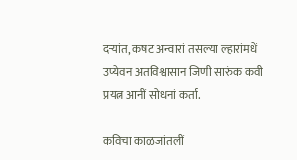दऱ्यांत, कषट अन्वारां तसल्या ल्हारांमधें उप्येवन अत‌विश्वासान जिणी सारुंक कवी प्रयत्न आनीं सोधनां कर्ता.

कविचा काळजांतलीं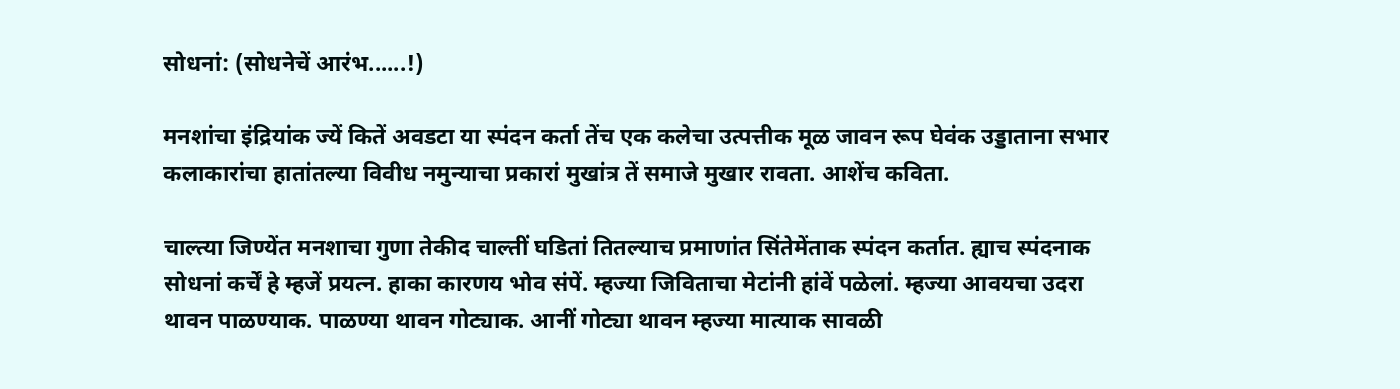सोधनां: (सोधनेचें आरंभ......!)

मनशांचा इंद्रियांक ज्यें कितें अवडटा या स्पंदन कर्ता तेंच एक कलेचा उत्पत्तीक मूळ जावन रूप घेवंक उड्डाताना सभार कलाकारांचा हातांतल्या विवीध नमुन्याचा प्रकारां मुखांत्र तें समाजे मुखार रावता. आशेंच कविता.

चाल्त्या जिण्येंत मनशाचा गुणा तेकीद चाल्तीं घडितां तितल्याच प्रमाणांत सिंतेमेंताक स्पंदन कर्तात. ह्याच स्पंदनाक सोधनां कर्चें हे म्हजें प्रयत्न. हाका कारण‌य भोव संपें. म्हज्या जिविताचा मेटांनी हांवें पळेलां. म्हज्या आवयचा उदरा थावन पाळण्याक. पाळण्या थावन गोट्याक. आनीं गोट्या थावन म्हज्या मात्याक सावळी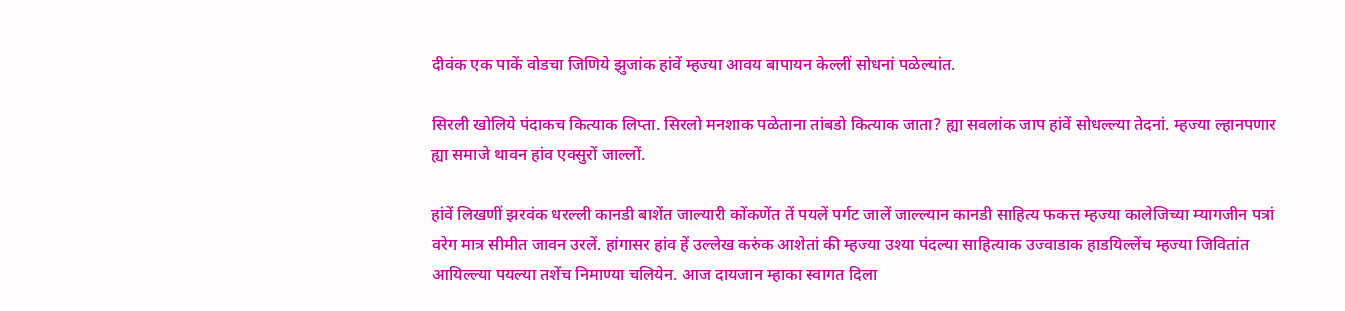दीवंक एक पाकें वोडचा जिणिये झुजांक हांवें म्हज्या आवय बापायन केल्लीं सोधनां पळेल्यांत.

सिरली खोलिये पंदाक‌च कित्याक लिप्ता. सिरलो मनशाक पळेताना तांबडो कित्याक जाता? ह्या सवलांक जाप हांवें सोध‌ल्ल्या तेदनां. म्हज्या ल्हान‌पणार ह्या समाजे थावन हांव एक्सुरों जाल्लों.

हांवें लिखणीं झरवंक धर‌ल्ली कानडी बाशेंत जाल्यारी कोंकणेंत तें पयलें पर्गट जालें जाल्ल्यान कानडी साहित्य फकत्त म्हज्या कालेजिच्या म्यागजीन पत्रां वरेग मात्र सीमीत जावन उरलें. हांगासर हांव हें उल्लेख करुंक आशेतां की म्हज्या उश्या पंदल्या साहित्याक उज्वाडाक हाडयिल्लेंच म्हज्या जिवितांत आयिल्ल्या पयल्या तशेंच निमाण्या चलियेन. आज दायजान म्हाका स्वागत दिला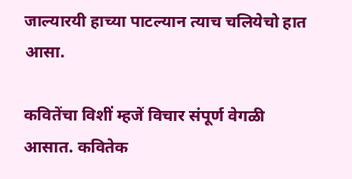जाल्यार‌यी हाच्या पाटल्यान त्याच चलियेचो हात आसा.

कवितेंचा विशीं म्हजें विचार संपूर्ण वेगळी आसात. कवितेक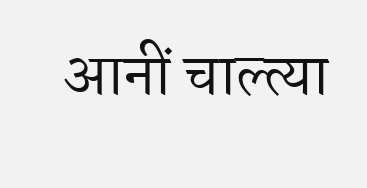आनीं चाल्त्या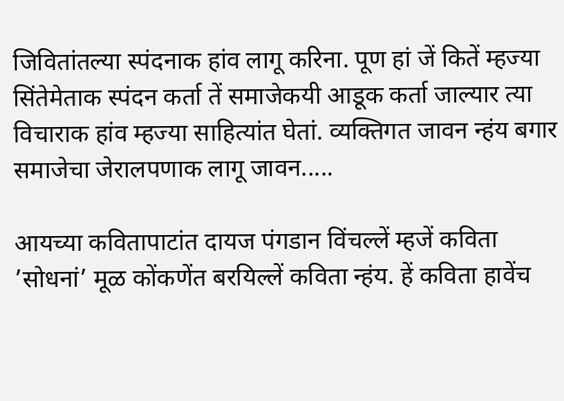जिवितांतल्या स्पंदनाक हांव लागू करिना. पूण हां जें कितें म्हज्या सिंतेमेताक स्पंदन कर्ता तें समाजेक‌यी आडूक कर्ता जाल्यार त्या विचाराक हांव म्हज्या साहित्यांत घेतां. व्यक्तिगत जावन न्हंय बगार समाजेचा जेराल‌पणाक लागू जावन.....

आयच्या कवितापाटांत दायज पंगडान विंच‌ल्लें म्हजें कविता ’सोधनां’ मूळ कोंकणेंत बरयिल्लें कविता न्हंय. हें कविता हावेंच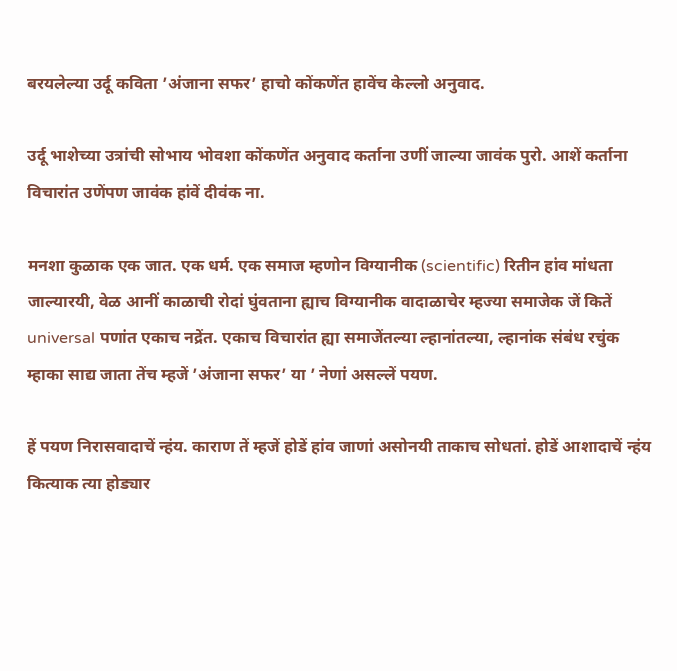बरयलेल्या उर्दू कविता ’अंजाना सफर’ हाचो कोंकणेंत हावेंच केल्लो अनुवाद.

उर्दू भाशेच्या उत्रांची सोभाय भोवशा कोंकणेंत अनुवाद कर्ताना उणीं जाल्या जावंक पुरो. आशें कर्ताना विचारांत उणेंपण जावंक हांवें दीवंक ना.

मनशा कुळाक एक जात. एक धर्म. एक समाज म्हणोन विग्यानीक (scientific) रितीन हांव मांधता जाल्यार‌यी, वेळ आनीं काळाची रोदां घुंवताना ह्याच विग्यानीक वादाळाचेर म्हज्या समाजेक जें कितें universal पणांत एकाच नद्रेंत. एकाच विचारांत ह्या समाजेंतल्या ल्हानांतल्या, ल्हानांक संबंध रचुंक म्हाका साद्य जाता तेंच म्हजें ’अंजाना सफर’ या ’ नेणां अस‌ल्लें पयण.

हें पयण निरास‌वादाचें न्हंय. काराण तें म्हजें होडें हांव जाणां असोन‌यी ताकाच सोधतां. होडें आशादाचें न्हंय कित्याक त्या होड्यार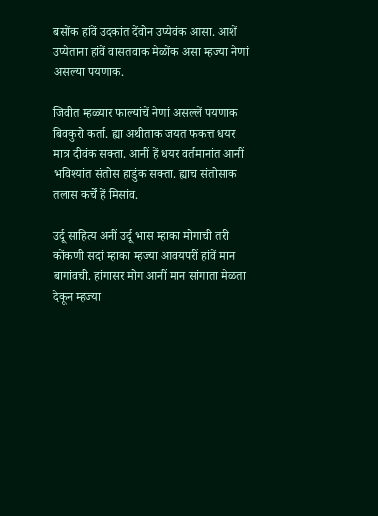बसोंक हांवें उदकांत देंवोन उप्येवंक आसा. आशें उप्येताना हांवें वासतवाक मेळोंक असा म्हज्या नेणां अस‌ल्या पयणाक.

जिवीत म्हळ्यार फाल्यांचें नेणां अस‌ल्लें पयणाक बिवकुरो कर्ता. ह्या अथीताक जयत फकत्त धयर मात्र दीवंक सक्ता. आनीं हें धयर वर्तमानांत आनीं भविश्यांत संतोस हाडुंक सक्ता. ह्याच संतोसाक तलास कर्चें हें मिसांव.

उर्दू साहित्य अनीं उर्दू भास म्हाका मोगाची तरी कोंकणी सदां म्हाका म्हज्या आवय‌परीं हांवें मान बागांवची. हांगासर मोग आनीं मान सांगाता मेळता देकून म्हज्या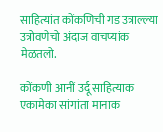साहित्यांत कोंकणिची गड उत्राल्ल्या उत्रोवणेचो अंदाज वाचप्यांक मेळतलो.

कोंकणी आनीं उर्दू साहित्याक एकामेका सांगांता मानाक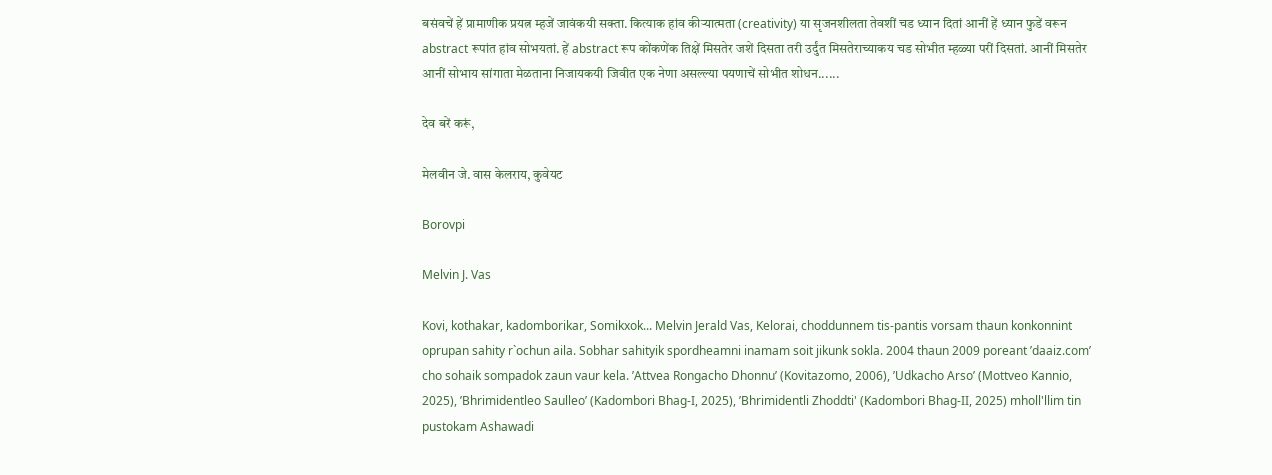बसंवचें हें प्रामाणीक प्रयत्न म्हजें जावंक‌यी सक्ता. कित्याक हांव कीऱ्यात्मता (creativity) या सृजनशीलता तेवशीं चड ध्यान दितां आनीं हें ध्यान फुडें वरून abstract रूपांत हांव सोभयतां. हें abstract रूप कोंकणेंक तिक्षें मिसतेर जशें दिसता तरी उर्दुंत मिसतेराच्याक‌य चड सोभीत म्हळ्या परीं दिसतां. आनीं मिसतेर आनीं सोभाय सांगाता मेळताना निजायक‌यी जिवीत एक नेणा अस‌ल्ल्या पयणाचें सोभीत शोधन......

देव बरें करूं,

मेलवीन जे. वास केलराय, कुवेयट

Borovpi

Melvin J. Vas

Kovi, kothakar, kadomborikar, Somikxok... Melvin Jerald Vas, Kelorai, choddunnem tis-pantis vorsam thaun konkonnint oprupan sahity r`ochun aila. Sobhar sahityik spordheamni inamam soit jikunk sokla. 2004 thaun 2009 poreant ’daaiz.com’ cho sohaik sompadok zaun vaur kela. ’Attvea Rongacho Dhonnu’ (Kovitazomo, 2006), ’Udkacho Arso’ (Mottveo Kannio, 2025), ’Bhrimidentleo Saulleo’ (Kadombori Bhag-I, 2025), ’Bhrimidentli Zhoddti' (Kadombori Bhag-II, 2025) mholl'llim tin pustokam Ashawadi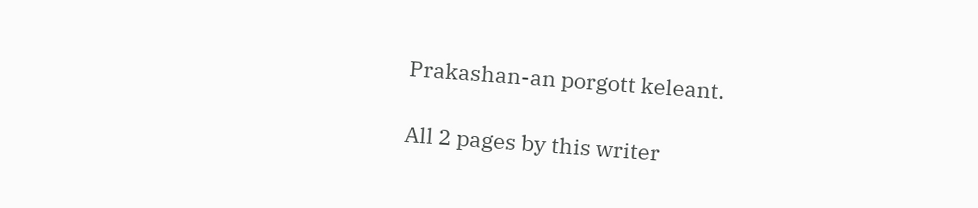Prakashan-an porgott keleant.

All 2 pages by this writer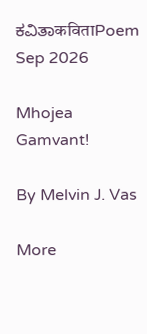ಕವಿತಾकविताPoem Sep 2026

Mhojea Gamvant!

By Melvin J. Vas

More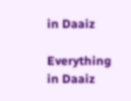in Daaiz

Everything in Daaiz